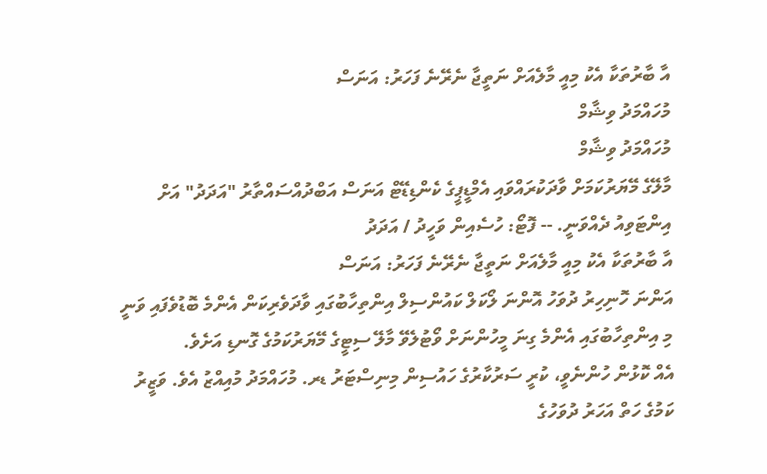އާ ބާރުތަކާ އެކު މިއީ މާލެއަށް ނަތީޖާ ނެރޭނެ ފަހަރު: އަނަސް
މުހައްމަދު ވިޝާމް
މުހައްމަދު ވިޝާމް
މާލޭގެ މޭޔަރުކަމަށް ވާދަކުރައްވައި އެމްޑީޕީގެ ކެންޑިޑޭޓް އަނަސް އަބްދުއްސައްތާރު "އަދަދު" އަށް އިންޓަވިއު ދެއްވަނީ. -- ފޮޓޯ: ހުސެއިން ވަހީދު / އަދަދު
އާ ބާރުތަކާ އެކު މިއީ މާލެއަށް ނަތީޖާ ނެރޭނެ ފަހަރު: އަނަސް
އަންނަ ހޮނިހިރު ދުވަހު އޮންނަ ލޯކަލް ކައުންސިލް އިންތިހާބުގައި ވާދަވެރިކަން އެންމެ ބޮޑުވެފައި ވަނީ މި އިންތިހާބުގައި އެންމެ ގިނަ މީހުންނަށް ވޯޓުލެވޭ މާލޭ ސިޓީގެ މޭޔަރުކަމުގެ ގޮނޑި އަށެވެ.
އެއް ކޮޅުން ހުންނެވީ، ކުރީ ސަރުކާރުގެ ހައުސިން މިނިސްޓަރު ޑރ. މުހައްމަދު މުއިއްޒު އެވެ. ވަޒީރު ކަމުގެ ހަތް އަހަރު ދުވަހުގެ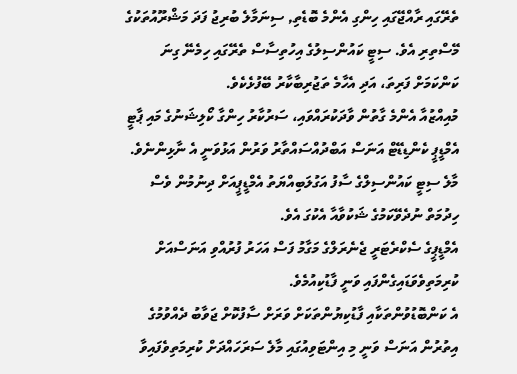ތެރޭގައި ރާއްޖޭގައި ހިންގި އެންމެ ބޮޑެތި, ސިނަމާލެ ބުރިޖު ފަދަ މަޝްރޫއުތަކުގެ މޭސްތިރި އެވެ. ސިޓީ ކައުންސިލުގެ އިހުތިސާސް ތެރޭގައި ހިމެނޭ ގިނަ ކަންކަމަށް ފަރިތަ، އަދި އެހާމެ ތަޖުރިބާކާރު ބޭފުޅެކެވެ.
މުއިއްޒުއާ އެންމެ ގާތުން ވާދަކުރައްވައި، ސަރުކާރު ހިންގާ ކޯލިޝަނުގެ މައި ޕާޓީ އެމްޑީޕީ ކެންޑިޑޭޓް އަނަސް އަބްދުއްސައްތާރު ވަރުން އަޅުވަނީ އެ ނާޅިންނެވެ. މާލެ ސިޓީ ކައުންސިލްގެ ސާފު އަގުލަބިއްޔަތު އެމްޑީޕީއަށް ދިނުމުން ވެސް ހިދުމަތް ނުދެވޭކަމުގެ ޝަކުވާއާ އެކުގަ އެވެ.
އެމްޑީޕީގެ ސެކްރެޓަރީ ޖެނެރަލްގެ މަގާމު ފަސް އަހަރު ފުރުއްވި އަނަސްއަށް ކުރިމަތިވެވަޑައިގެންފައި ވަނީ ފާޑުކިއުމެވެ.
އެ ކަންބޮޑުވުންތަކާއި ފާޑުކިޔުންތަކަށް ވަރަށް ސާފުކޮށް ޖަވާބު ދެއްވުމުގެ އިތުރުން އަނަސް ވަނީ މި އިންޓަވިއުގައި މާލެ ސަރަހައްދަށް ކުރިމަތިވެފައިވާ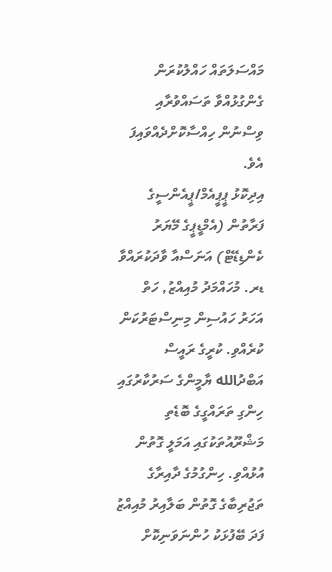މައްސަލަތައް ހައްލުކުރަން ގެންގުޅުއްވާ ތަސައްވުރާއި ވިސްނުން ހިއްސާކޮށްދެއްވައިފަ އެވެ.
އިދިކޮޅު ޕީޕީއެމް/ޕީއެންސީގެ ފަރާތުން (އެމްޑީޕީގެ މޭޔަރު ކެންޑިޑޭޓް) އަނަސްއާ ވާދަކުރައްވާ ޑރ. މުހައްމަދު މުއިއްޒު, ހަތް އަހަރު ހައުސިން މިނިސްޓަރުކަން ކުރެއްވި. ކުރީގެ ރައީސް އަބްދުالله ޔާމީންގެ ސަރުކާރުގައި ހިންގި ތަރައްގީގެ ބޮޑެތި މަޝްރޫއުތަކުގައި އަމަލީ ގޮތުން އުޅުއްވި. ހިންގުމުގެ ދާއިރާގެ ތަޖުރިބާގެ ގޮތުން ބަލާއިރު މުއިއްޒު ފަދަ ބޭފުޅަކު ހުންނަވަނިކޮށް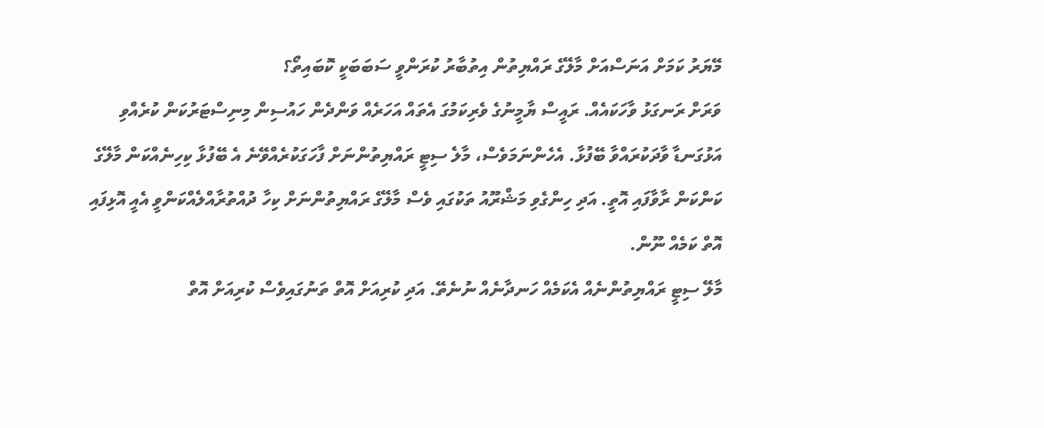މޭޔަރު ކަމަށް އަނަސްއަށް މާލޭގެ ރައްޔިތުން އިތުބާރު ކުރަންވީ ސަބަބަކީ ކޮބައިތޯ؟
ވަރަށް ރަނގަޅު ވާހަކައެއް. ރައީސް ޔާމީނުގެ ވެރިކަމުގަ އެތައް އަހަރެއް ވަންދެން ހައުސިން މިނިސްޓަރުކަން ކުރެއްވި އަޅުގަނޑާ ވާދަކުރައްވާ ބޭފުޅާ. އެހެންނަމަވެސް، މާލެ ސިޓީ ރައްޔިތުންނަށް ފާހަގަކުރެއްވޭނެ އެ ބޭފުޅާ ކިހިނެއްކަން މާލޭގެ ކަންކަން ރާވާފައި އޮތީ. އަދި ހިންގެވި މަޝްރޫއު ތަކުގައި ވެސް މާލޭގެ ރައްޔިތުންނަށް ކިހާ ދުއްތުރާއްލެއްކަންވީ އެއީ އޮޅިފައި އޮތް ކަމެއް ނޫން.
މާލޭ ސިޓީ ރައްޔިތުންނެއް އެކަމެއް ހަނދާނެއް ނުނެތޭ. އަދި ކުރިއަށް އޮތް ތަނުގައިވެސް ކުރިއަށް އޮތް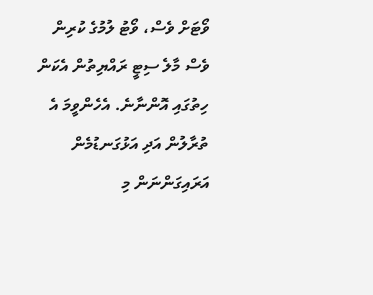ވޯޓަށް ވެސް، ވޯޓު ލުމުގެ ކުރިން ވެސް މާލެ ސިޓީ ރައްޔިތުން އެކަން ހިތުގައި އޮންނާނެ. އެހެންވީމަ އެ ތުރާލުން އަދި އަޅުގަނޑުމެން އަރައިގަންނަން މި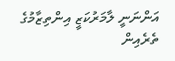އަންނަނީ ލާމަރުކަޒީ އިންތިޒާމުގެ ތެރެއިން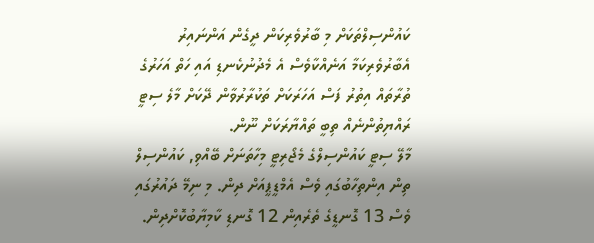ކައުންސިލްތަކަށް މި ބާރުވެރިކަން ދީގެން އަންނައިރު އެބާރުވެރިކަމާ އަނެއްކާވެސް އެ މެދުނުކެނޑި އައި ހަތް އަހަރުގެ ތުރާތައް އިތުރު ފަސް އަހަރަކަށް ތަކުރާރުވާން ދޭކަށް މާލެ ސިޓީ ރައްޔިތުންނެއް ތިބީ ތައްޔާރަކަށް ނޫން.
މާލޭ ސިޓީ ކައުންސިލްގެ މެޖޯރިޓީ މިހާތަނަށް ބޭއްވި, ކައުންސިލް ތިން އިންތިހާބުގައި ވެސް އެމްޑީޕީއަށް ދިން. މި ނިމޭ ދައުރުގައި ވެސް 13 ގޮނޑީގެ ތެރެއިން 12 ގޮނޑި ކާމިޔާބުކޮށްދިން.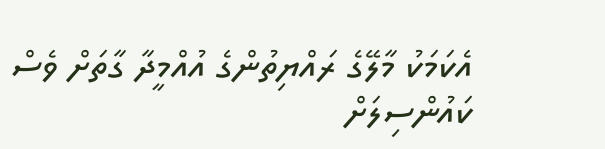އެކަމަކު މާލޭގެ ރައްޔިތުންގެ އުއްމީދާ ގާތަށް ވެސް ކައުންސިލަށް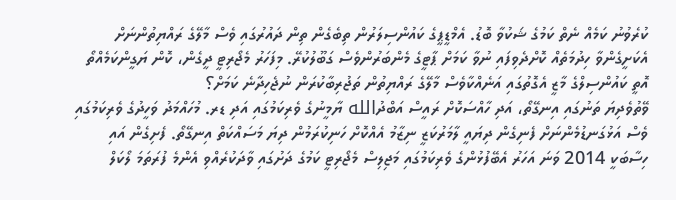ކުރެވުނު ކަމެއް ނެތް ކަމުގެ ޝަކުވާ ބޮޑު. އެމްޑީޕީގެ ކައުންސިލަރުން ތިބެގެން ތިން ދައުރުގައި ވެސް މާލޭގެ ރައްޔިތުންނަށް އެކަށީގެންވާ ހިދުމަތެއް ކޮށްދެވިފައި ނުވާ ކަމަށް ޕާޓީގެ މެންބަރުންވެސް ގަބޫލުކުރޭ. މިފަހަރު މެޖޯރިޓީ ދީގެން، ކޮން ޔަގީންކަމެއްތޯ އޮތީ ކައުންސިލްގެ މާޒީ އެގޮތުގައި އަނެއްކާވެސް މާލޭގެ ރައްޔިތުން ތަޖުރިބާކުރަން ނުޖެހިދާނެ ކަމަށް؟
ވޭތުވެދިޔަ ތަނުގައި އިނގޭތޯ، އަދި ހާއްސަކޮށް ރައީސް އަބްދުالله ޔާމީނުގެ ވެރިކަމުގައި އަދި ޑރ. މުހައްމަދު ވަހީދުގެ ވެރިކަމުގައި ވެސް އަޅުގަނޑުމެންނަށް ފެނިގެން ދިޔައީ ލާމަރުކަޒީ ނިޒާމު އެއްކޮށް ހަނިކުރަމުން ދިޔަ މަސައްކަތް އިނގޭތޯ. ފެށިގެން އައި ހިސާބަކީ 2014 ވަނަ އަހަރު އެބޭފުޅުންގެ ވެރިކަމުގައި މަޖިލިސް މެޖޯރިޓީ ކަމުގެ ދަށުގައި ވާދަކުރެއްވި އެންމެ ފުރަތަމަ ލޯކަލް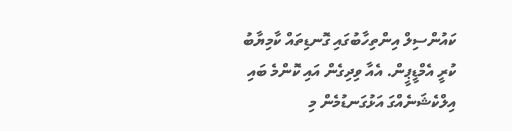ކައުންސިލް އިންތިހާބުގައި ގޮނޑިތައް ކާމިޔާބު ކުރީ އެމްޑީޕީން. އެއާ ވިދިގެން އައި ކޮންމެ ބައި އިލްކެޝަނެއްގަ އަޅުގަނޑުމެން މި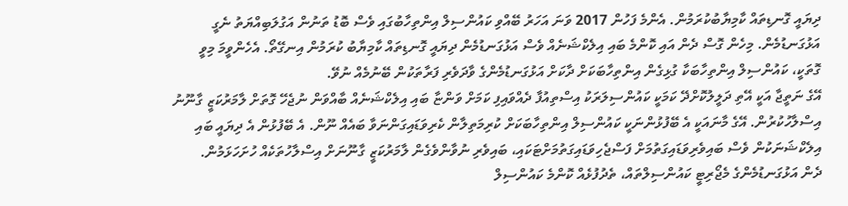ދިޔައީ ގޮނޑިތައް ކާމިޔާބުކުރަމުން. އެންމެ ފަހުން 2017 ވަނަ އަހަރު ބޭއްވި ކައުންސިލް އިންތިހާބުގައި ވެސް ބޮޑު ތަނުން އަގުލަބިއްޔަތު ނެގީ އަޅުގަނޑުމެން. މިހެން ގޮސް ދެން އައި ކޮންމެ ބައި އިލެކްޝަނެއް ވެސް އަޅުގަނޑުމެން ދިޔައީ ގޮނޑިތައް ކާމިޔާބު ކުރަމުން އިނގޭތޯ. އެހެންވީމަ މިވީ ގޮތަކީ، ކައުންސިލް އިންތިހާބަކާ ގުޅިގެން އިންތިހާބަކަށް ދާކަށް އަޅުގަނޑުމެންގެ ވާދަވެރި ފަރާތަކުން ބޭނުމެއް ނުވޭ.
އޭގެ ނަތީޖާ އަކީ އޭތި ދަލީލުކޮށްދޭ ކަމަކީ ކައުންސިލަރަކު އިސްތިއުފާ ދެއްވައިފި ކަމަށް ވަންޏާ ބައި އިލެކްޝަނެއް ބާއްވަން ނުޖެހޭ ގޮތަށް ލާމަރުކަޒީ ގާނޫނު އިސްލާހުކުރުން. އޭގެ މާނައަކީ އެ ބޭފުޅުންނަކީ ކައުންސިލް އިންތިހާބަކަށް ކުރިމަތިލާން ކެރިވަޑައިގަންނަވާ ބައެއް ނޫން. އެ ބޭފުޅުން އެ ދިޔައީ ބައި އިލެކްޝަނަކުން ވެސް ބައިވެރިވަޑައިގަތުމަށް ފަސްޖެހިވަޑައިގަތުމަށްޓަކައި، ބައިވެރި ނުވާންވެގެން ލާމަރުކަޒީ ގާނޫނަށް އިސްލާހުތަކެއް ހުށަހަޅަމުން.
ދެން އަޅުގަނޑުމެންގެ މެޖޯރިޓީ ކައުންސިލްތައް، ތެދުފުޅެއް ކޮންމެ ކައުންސިލް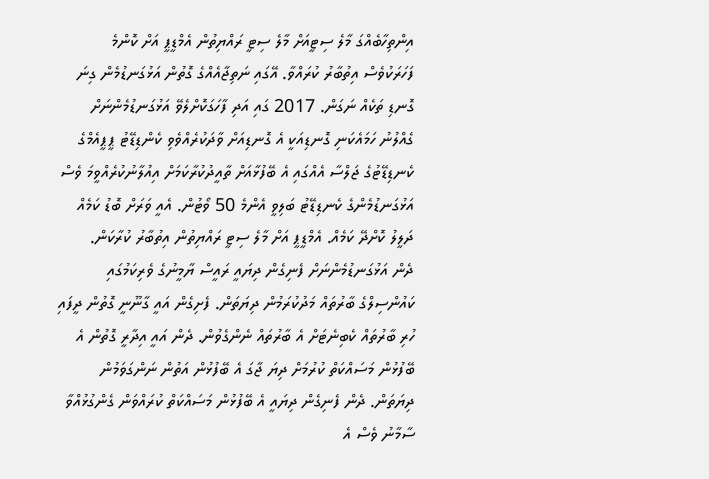އިންތިހާބެއްގަ މާލެ ސިޓީއަށް މާލެ ސިޓީ ރައްޔިތުން އެމްޑީޕީ އަށް ކޮންމެ ފަހަރަކުވެސް އިތުބާރު ކުރައްވާ. އޭގައި ނަތިޖާއެއްގެ ގޮތުން އަޅުގަނޑުމެން ގިނަ ގޮނޑި ތަކެއް ނަގަން. 2017 ގައި އަދި ފާހަގަކޮށްލެވޭ އަޅުގަނޑުމެންނަށް ގެއްލުނު ހަމައެކަނި ގޮނޑިއަކީ އެ ގޮނޑިއަށް ވާދަކުރެއްވެވި ކެންޑިޑޭޓު ޕީޕީއެމްގެ ކެނޑިޑޭޓުގެ ޖަލްސާ އެއްގައި އެ ބޭފުޅާއަށް ތާއީދުކުރާކަމަށް އިއުލާނުކުރެއްވީމަ ވެސް އަޅުގަނޑުމެންގެ ކެނޑިޑޭޓު ބަލިވީ އެންމެ 50 ވޯޓުން. އެއީ ވަރަށް ބޮޑު ކަމެއް ދަލީލު ކޮށްދޭ ކަމެއް. އެމްޑީޕީ އަށް މާލެ ސިޓީ ރައްޔިތުން އިތުބާރު ކުރާކަން.
ދެން އަޅުގަނޑުމެންނަށް ފެނިގެން ދިޔައީ ރައީސް ޔާމީނުގެ ވެރިކަމުގައި ކައުންސިލްގެ ބާރުތައް މަދުކުރަމުން ދިޔަތަން. ފެށިގެން އައީ ގާނޫނީ ގޮތުން ދީފައި ހުރި ބާރުތައް ކެބިނެޓަށް އެ ބާރުތައް ނެންގެވުން. ދެން އައީ އިދާރީ ގޮތުން އެ ބޭފުޅުން މަސައްކަތް ކުރުމަށް ދިޔަ ޖާގަ އެ ބޭފުޅުން އަތުން ނަންގަވަމުން ދިޔަތަން. ދެން ފެނިގެން ދިޔައީ އެ ބޭފުޅުން މަސައްކަތް ކުރައްވަން ގެންގުޅުއްވާ ސާމާނު ވެސް އެ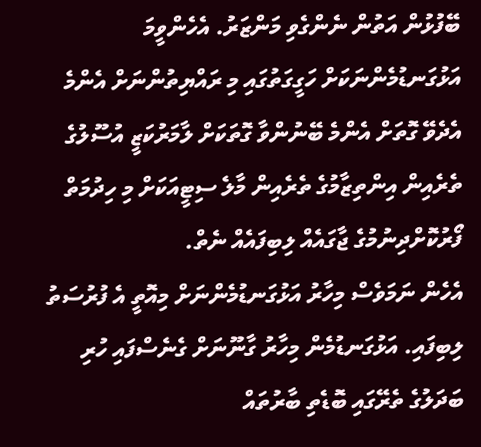ބޭފުޅުން އަތުން ނެންގެވި މަންޒަރު. އެހެންވީމަ އަޅުގަނޑުމެންނަކަށް ހަގީގަތުގައި މި ރައްޔިތުންނަށް އެންމެ އެދެވޭ ގޮތަށް އެންމެ ބޭނުންވާ ގޮތަކަށް ލާމަރުކަޒީ އުސޫލުގެ ތެރެއިން އިންތިޒާމުގެ ތެރެއިން މާލެ ސިޓީއަކަށް މި ހިދުމަތް ފޯރުކޮށްދިނުމުގެ ޖާގައެއް ލިބިފައެއް ނެތް.
އެހެން ނަމަވެސް މިހާރު އަޅުގަނޑުމެންނަށް މިއޮތީ އެ ފުރުސަތު ލިބިފައި. އަޅުގަނޑުމެން މިހާރު ގާނޫނަށް ގެނެސްފައި ހުރި ބަދަލުގެ ތެރޭގައި ބޮޑެތި ބާރުތައް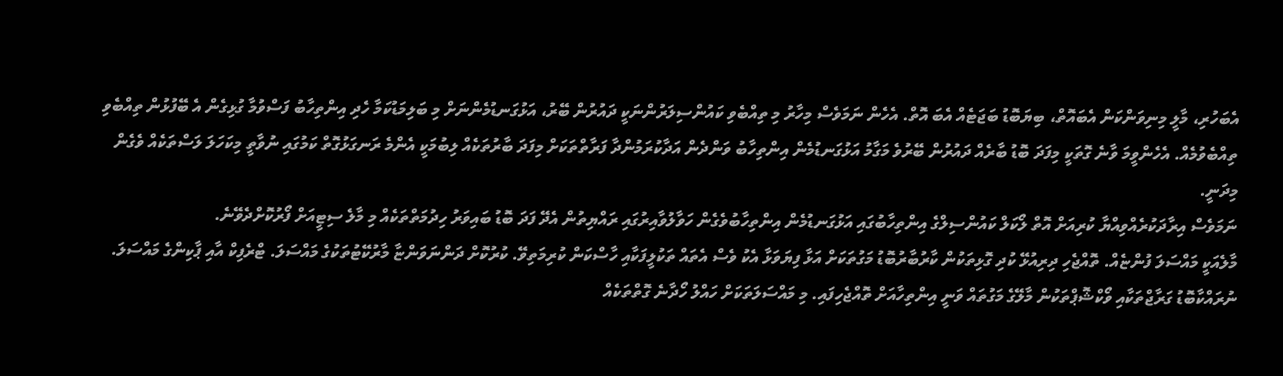އެބަހުރި، މާލީ މިނިވަންކަން އެބައޮތް، ބިޔަބޮޑު ބަޖަޓެއް އެބަ އޮތް. އެހެން ނަމަވެސް މިހާރު މި ތިއްބެވި ކައުންސިލަރުންނަކީ ދައުރުން ބޭރު، އަޅުގަނޑުމެންނަށް މި ބަލިމަޑުކަމާ ހެދި އިންތިހާބު ފަސްވުމާ ގުޅިގެން އެ ބޭފުޅުން ތިއްބެވި ތިއްބެވުމެއް. އެހެންވީމަ ވާނެ ގޮތަކީ މިފަދަ ބޮޑު ބާރެއް ދައުރުން ބޭރުވެ މަގާމު އަޅުގަނޑުމެން އިންތިހާބު ވަންދެން އަދާކުރަމުންދާ ފަރާތްތަކަށް މިފަދަ ބާރުތަކެއް ލިބުމަކީ އެންމެ ރަނގަޅުގޮތް ކަމުގައި ނުވާތީ މިކަހަލަ ލަސްތަކެއް ވެގެން މިދަނީ.
ނަމަވެސް އިރާދަކުރެއްވިއްޔާ ކުރިއަށް އޮތް ލޯކަލް ކައުންސިލްގެ އިންތިހާބުގައި އަޅުގަނޑުމެން އިންތިހާބުވެގެން ހަވާލުވާއިރުގައި ރައްޔިތުން އެދޭ ފަދަ ބޮޑު ބައިވަރު ހިދުމަތްތަކެއް މި މާލެ ސިޓީއަށް ފޯރުކޮށްދެވޭނެ.
މާލެއަކީ މައްސަލަ ފުންޏެއް. ތޮއްޖެހި ދިރިއުޅޭ ކުދި ގޮޅިތަކުން ކާރުބާރުބޮޑު މަގުތަކަށް އަޅާ ފިޔަވަޅާ އެކު ވެސް އެތައް ތަކުލީފަކާއި ހާސްކަން ކުރިމަތިވޭ. ކުރުކޮށް ދަންނަވަންޏާ މާރުކޭޓުތަކުގެ މައްސަލަ. ޓްރެފިކް އާއި ޕާކިންގެ މައްސަލަ. ނުރައްކާބޮޑު ގަރާޖްތަކާއި ވޯކްޝޮޕްތަކުން މާލޭގެ މަގުތައް ވަނީ އިންތިހާއަށް ތޮއްޖެހިފައި. މި މައްސަލަތަކަށް ހައްލު ހޯދާނެ ގޮތްތަކެއް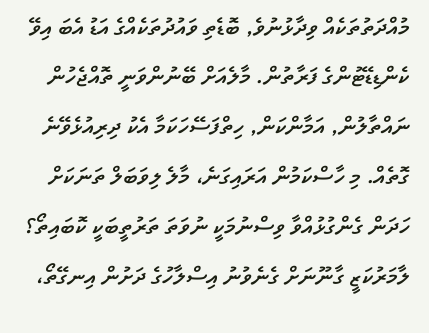މުއްދަތުތަކެއް ވިދާޅުނުވެ, ބޮޑެތި ވައުދުތަކެއްގެ އަޑު އެބަ އިވޭ ކެންޑިޑޭޓުންގެ ފަރާތުން. މާލެއަށް ބޭނުންވަނީ ތޮއްޖެހުން ނައްތާލުން, އަމާންކަން, ހިތްފަސޭހަކަމާ އެކު ދިރިއުޅެވޭނެ ގޮތެއް. މި ހާސްކަމުން އަރައިގަނެ، މާލެ ލިވަބަލް ތަނަކަށް ހަދަން ގެންގުޅުއްވާ ވިސްނުމަކީ ނުވަތަ ތަރުތީބަކީ ކޮބައިތޯ؟
ލާމަރުކަޒީ ގާނޫނަށް ގެނެވުނު އިސްލާހުގެ ދަށުން އިނގޭތޯ،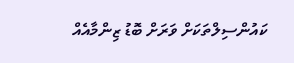ކައުންސިލްތަކަށް ވަރަށް ބޮޑު ޒިންމާއެއް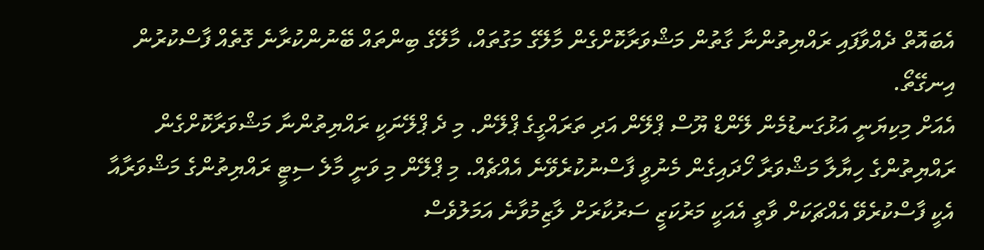އެބައޮތް ދެއްވާފައި ރައްޔިތުންނާ ގާތުން މަޝްވަރާކޮށްގެން މާލޭގެ މަގުތައް، މާލޭގެ ބިންތައް ބޭނުންކުރާނެ ގޮތެއް ފާސްކުރުން އިނގޭތޯ.
އެއަށް މިކިޔަނީ އަޅުގަނޑުމެން ލޭންޑް ޔޫސް ޕްލޭން އަދި ތަރައްގީގެ ޕްލޭން. މި ދެ ޕްލޭނަކީ ރައްޔިތުންނާ މަޝްވަރާކޮށްގެން ރައްޔިތުންގެ ހިޔާލާ މަޝްވަރާ ހޯދައިގެން މެނުވީ ފާސްނުކުރެވޭނެ އެއްޗެއް. މި ޕްލޭން މި ވަނީ މާލެ ސިޓީ ރައްޔިތުންގެ މަޝްވަރާއާ އެކީ ފާސްކުރެވޭ އެއްޗަކަށް ވާތީ އެއަކީ މަރުކަޒީ ސަރުކާރަށް ލާޒިމުވާނެ އަމަލުވެސް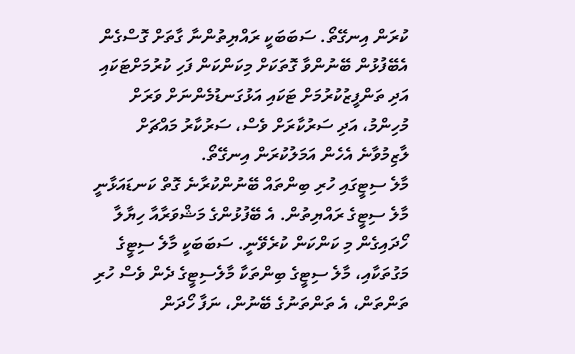ކުރަން އިނގޭތޯ. ސަބަބަކީ ރައްޔިތުންނާ ގާތަށް ގޮސްގެން އެބޭފުޅުން ބޭނުންވާ ގޮތަކަށް މިކަންކަން ފަހި ކުރުމަށްޓަކައި އަދި ތަންފީޒުކުރުމަށް ޓަކައި އަޅުގަނޑުމެންނަށް ވަރަށް މުހިންމު، އަދި ސަރުކާރަށް ވެސް، ސަރުކާރު މައްޗަށް ލާޒިމުވާނެ އެހެން އަމަލުކުރަން އިނގޭތޯ.
މާލެ ސިޓީގައި ހުރި ބިންތައް ބޭނުންކުރާނެ ގޮތް ކަނޑައަޅާނީ މާލެ ސިޓީގެ ރައްޔިތުން. އެ ބޭފުޅުންގެ މަޝްވަރާއާ ހިޔާލާ ހޯދައިގެން މި ކަންކަން ކުރެވޭނީ. ސަބަބަކީ މާލެ ސިޓީގެ މަގުތަކާއި، މާލެ ސިޓީގެ ބިންތަކާ މާލެސިޓީގެ ދެން ވެސް ހުރި ތަންތަން، އެ ތަންތަނުގެ ބޭނުން، ނަފާ ހޯދަން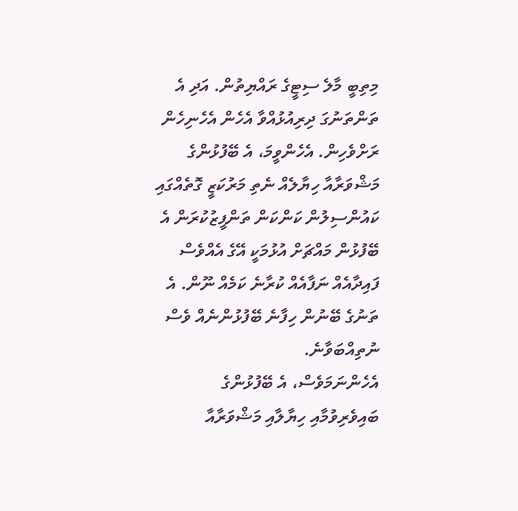މިތިބީ މާލެ ސިޓީގެ ރައްޔިތުން. އަދި އެ ތަންތަނުގަ ދިރިއުޅުއްވާ އެހެން އެހެނިހެން ރަށްވެހިން. އެހެންވީމަ، އެ ބޭފުޅުންގެ މަޝްވަރާއާ ހިޔާލެއް ނެތި މަރުކަޒީ ގޮތެއްގައި ކައުންސިލުން ކަންކަން ތަންފީޒުކުރަން އެ ބޭފުޅުން މައްޗަށް އުޅުމަކީ އޭގެ އެއްވެސް ފައިދާއެއް ނަފާއެއް ކުރާނެ ކަމެއް ނޫން. އެ ތަނުގެ ބޭނުން ހިފާނެ ބޭފުޅުންނެއް ވެސް ނުތިއްބަވާނެ.
އެހެންނަމަވެސް، އެ ބޭފުޅުންގެ ބައިވެރިވުމާއި ހިޔާލާއި މަޝްވަރާއާ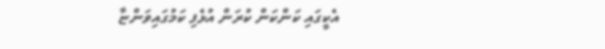އެކީގައި ކަންކަން ކުރަން އުޅެފި ކަމުގައިވަންޏާ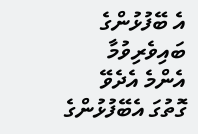އެ ބޭފުޅުންގެ ބައިވެރިވުމާ އެންމެ އެދެވޭ ގޮތުގަ އެބޭފުޅުންގެ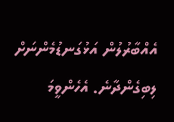އެއްބާރުލުން އަޅުގަނޑުމެންނަށް ލިބިގެންދާނެ. އެހެންވީމަ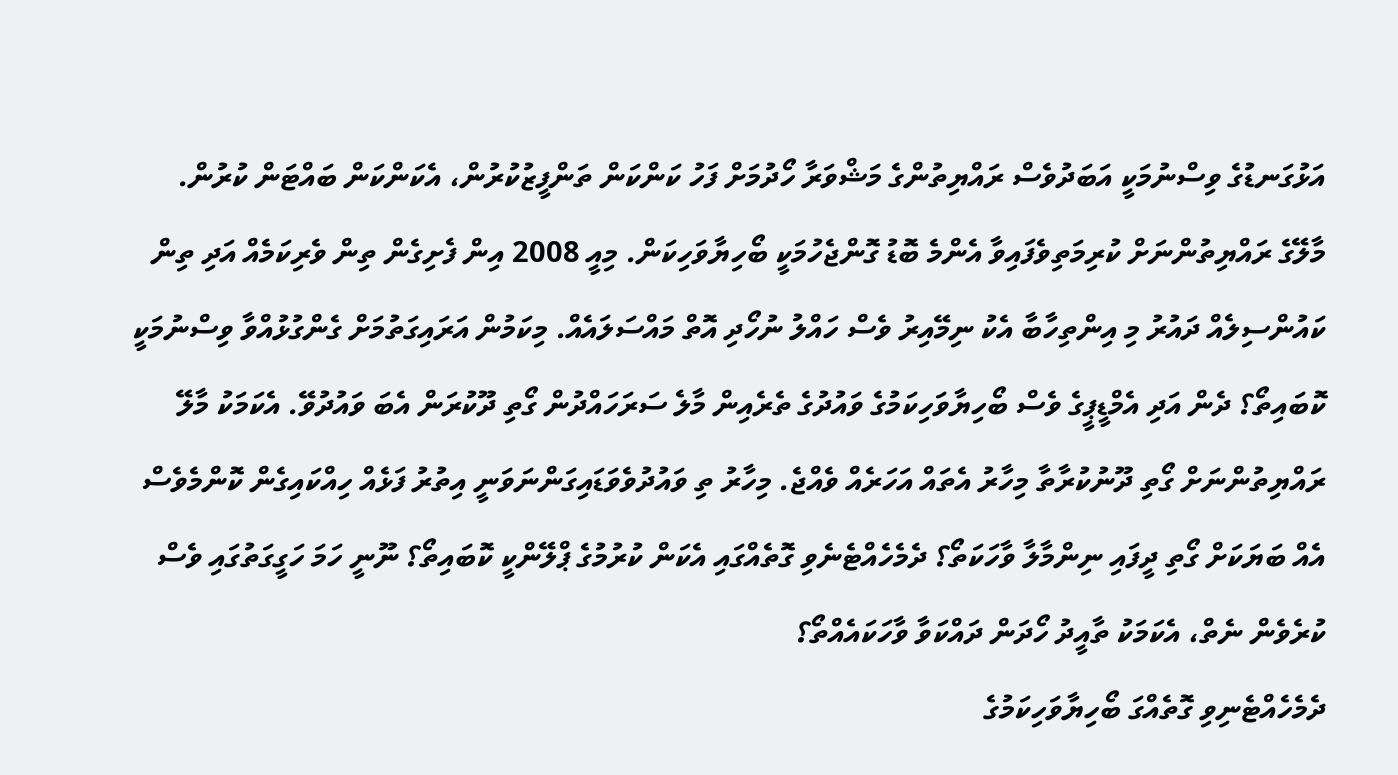އަޅުގަނޑުގެ ވިސްނުމަކީ އަބަދުވެސް ރައްޔިތުންގެ މަޝްވަރާ ހޯދުމަށް ފަހު ކަންކަން ތަންފީޒުކުރުން، އެކަންކަން ބައްޓަން ކުރުން.
މާލޭގެ ރައްޔިތުންނަށް ކުރިމަތިވެފައިވާ އެންމެ ބޮޑު ގޮންޖެހުމަކީ ބޯހިޔާވަހިކަން. މިއީ 2008 އިން ފެށިގެން ތިން ވެރިކަމެއް އަދި ތިން ކައުންސިލެއް ދައުރު މި އިންތިހާބާ އެކު ނިމޭއިރު ވެސް ހައްލު ނުހޯދި އޮތް މައްސަލައެއް. މިކަމުން އަރައިގަތުމަށް ގެންގުޅުއްވާ ވިސްނުމަކީ ކޮބައިތޯ؟ ދެން އަދި އެމްޑީޕީގެ ވެސް ބޯހިޔާވަހިކަމުގެ ވައުދުގެ ތެރެއިން މާލެ ސަރަހައްދުން ގޯތި ދޫކުރަން އެބަ ވައުދުވޭ. އެކަމަކު މާލޭ ރައްޔިތުންނަށް ގޯތި ދޫނުކުރާތާ މިހާރު އެތައް އަހަރެއް ވެއްޖެ. މިހާރު ތި ވައުދުވެވަޑައިގަންނަވަނީ އިތުރު ފަޅެއް ހިއްކައިގެން ކޮންމެވެސް އެއް ބަޔަކަށް ގޯތި ދީފައި ނިންމާލާ ވާހަކަތޯ؟ ދެމެހެއްޓެނެވި ގޮތެއްގައި އެކަން ކުރުމުގެ ޕްލޭންކީ ކޮބައިތޯ؟ ނޫނީ ހަމަ ހަގީގަތުގައި ވެސް ކުރެވެން ނެތް، އެކަމަކު ތާއީދު ހޯދަން ދައްކަވާ ވާހަކައެއްތޯ؟
ދެމެހެއްޓެނިވި ގޮތެއްގަ ބޯހިޔާވަހިކަމުގެ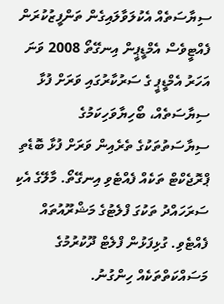ސިޔާސަތެއް އެކުލަވާލައިގެން ތަންފީޒުކުރަން ފެއްޓީވެސް އެމްޑީޕީން އިނގޭތޯ 2008 ވަނަ އަހަރު އެމްޑީޕީ ގެ ސަރުކާރުގައި ވަރަށް ފުޅާ ސިޔާސަތެއް، ބޯހިޔާވަހިކަމުގެ ސިޔާސަތުތަކުގެ ތެރެއިން ވަރަށް ފުޅާ ބޮޑެތި ޕްރޮޖެކްޓް ތަކެއް ފެއްޓެވި އިނގޭތޯ. މާލޭގެ އެކި ސަރަހައްދު ތަކުގަ ފްލެޓުގެ މަޝްރޫއުތައް ފެއްޓެވި. ގުޅިފަޅުން ފްލެޓް ދޫކުރުމުގެ މަސައްކަތްތަކެއް ހިންގުނު.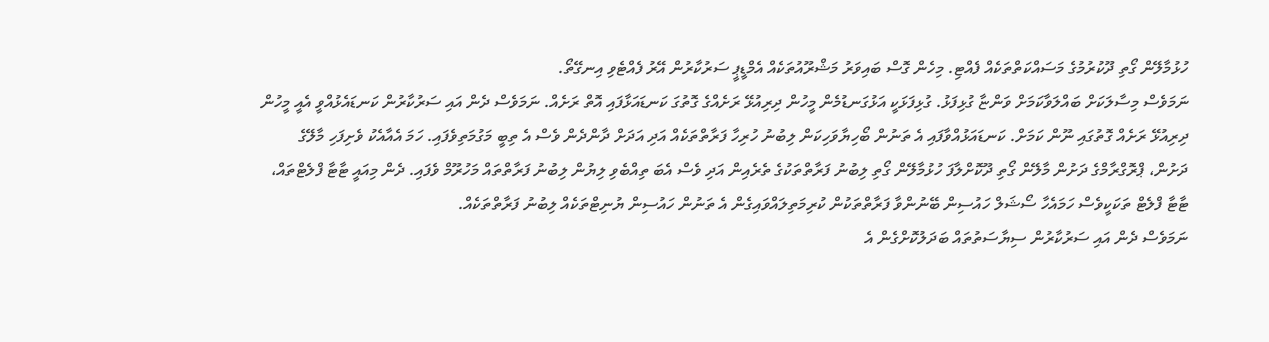ހުޅުމާލޭން ގޯތި ދޫކުރުމުގެ މަސައްކަތްތަކެއް ފެއްޓި. މިހެން ގޮސް ބައިވަރު މަޝްރޫއުތަކެއް އެމްޑީޕީ ސަރުކާރުން އޭރު ފެއްޓެވި އިނގޭތޯ.
ނަމަވެސް މިސާލަކަށް ބައްލަވާކަމަށް ވަންޏާ ގުޅިފަޅު. ގުޅިފަޅަކީ އަޅުގަނޑުމެން މީހުން ދިރިއުޅޭ ރަށެއްގެ ގޮތުގަ ކަނޑައަޅާފައި އޮތް ރަށެއް. ނަމަވެސް ދެން އައި ސަރުކާރުން ކަނޑައެޅުއްވީ އެއީ މީހުން ދިރިއުޅޭ ރަށެއް ގޮތުގައި ނޫން ކަމަށް. ކަނޑައަޅުއްވާފައި އެ ތަނުން ބޯހިޔާވަހިކަން ލިބުނު ހުރިހާ ފަރާތްތަކެއް އަދި އަދަށް ދާންދެން ވެސް އެ ތިބީ މަގުމަތިވެފައި. ހަމަ އެއާއެކު ވެށިފަހި މާލޭގެ ދަށުން، ޕްރޮގްރާމްގެ ދަށުން މާލޭން ގޯތި ދޫކޮށްލާފަ ހުޅުމާލޭން ގޯތި ލިބުނު ފަރާތްތަކުގެ ތެރެއިން އަދި ވެސް އެބަ ތިއްބެވި ލިޔުން ލިބުނު ފަރާތްތައް މަހުރޫމް ވެފައި. ދެން މިއައީ ޓާޓާ ފްލެޓްތައް، ޓާޓާ ފްލެޓް ތަކަކީވެސް ހަމައެހާ ސޯޝަލް ހައުސިން ބޭނުންވާ ފަރާތްތަކުން ކުރިމަތިލައްވައިގެން އެ ތަނުން ހައުސިން ޔުނިޓްތަކެއް ލިބުނު ފަރާތްތަކެއް.
ނަމަވެސް ދެން އައި ސަރުކާރުން ސިޔާސަތުތައް ބަދަލުކޮށްގެން އެ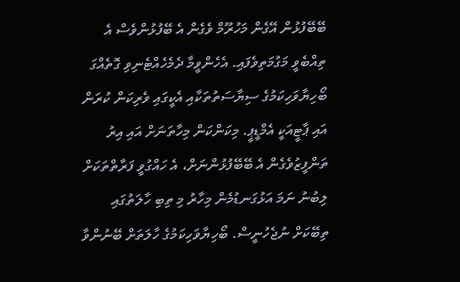ބޭބޭފުޅުން އޭގެން މަހުރޫމް ވެގެން އެ ބޭފުޅުންވެސް އެ ތިއްބެވީ މަގުމަތިވެފައި. އެހެންވީމާ ދެމެހެއްޓެނިވި ގޮތެއްގަ ބޯހިޔާވަހިކަމުގެ ސިޔާސަތުތަކާއި އެކީގައި ވެރިކަން ކުރަން އައި ޕާޓީއަކީ އެމްޑީޕީ. މިކަންކަން މިހާތަނަށް އައި އިރު ތަންފީޒުވެގެން އެ ބޭބޭފުޅުންނަށް، އެ ހައްގުވީ ފަރާތްތަކަށް ލިބުނު ނަމަ އަޅުގަނޑުމެން މިހާރު މި ތިބި ހާލަތުގައި ތިބޭކަށް ނުޖެހުނީސް. ބޯހިޔާވަހިކަމުގެ ހާލަތަށް ބޭނުންވާ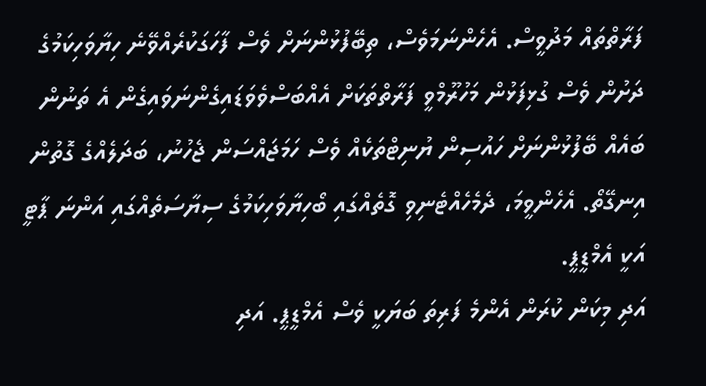ފަރާތްތައް މަދުވީސް. އެހެންނަމަވެސް، ތިބޭފުޅުންނަށް ވެސް ފާހަގަކުރެއްވޭނެ ހިޔާވަހިކަމުގެ ދަށުން ވެސް ގުޅިފަޅުން މަހުރޫމްވީ ފަރާތްތަކަށް އެއްބަސްވެވަޑައިގެންނަވައިގެން އެ ތަނުން ބައެއް ބޭފުޅުންނަށް ހައުސިން ޔުނިޓްތަކެއް ވެސް ހަމަޖައްސަން ޖެހުނު، ބަދަލެއްގެ ގޮތުން އިނގޭތޯ. އެހެންވީމަ، ދެމެހެއްޓެނިވި ގޮތެއްގައި ބޯހިޔާވަހިކަމުގެ ސިޔާސަތެއްގައި އަންނަ ޕާޓީ އަކީ އެމްޑީޕީ.
އަދި މިކަން ކުރަން އެންމެ ފަރިތަ ބަޔަކީ ވެސް އެމްޑީޕީ. އަދި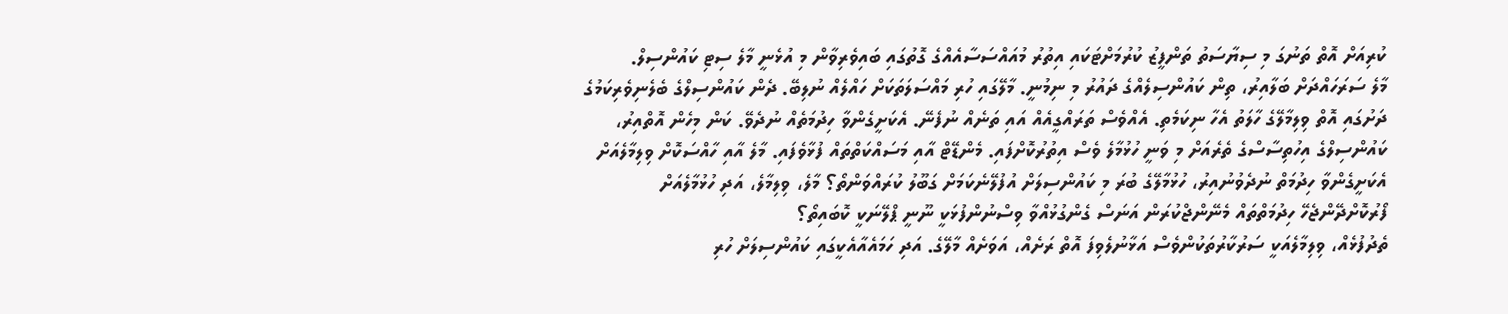ކުރިއަށް އޮތް ތަނުގަ މި ސިޔާސަތު ތަންފީޒު ކުރުމަށްޓަކައި އިތުރު މުއައްސަސާއެއްގެ ގޮތުގައި ބައިވެރިވާން މި އުޅެނީ މާލެ ސިޓި ކައުންސިލް.
މާލެ ސަރަހައްދަށް ބަލާއިރު، ތިން ކައުންސިލެއްގެ ދައުރު މި ނިމުނީ. މާލޭގައި ހުރި މައްސަލަތަކަށް ހައްލެއް ނުލިބޭ. ދެން ކައުންސިލްގެ ބެލެނިވެރިކަމުގެ ދަށުގައި އޮތް ވިލިމާލޭގެ ހާލަތު އެހާ ނިކަމެތި. އެއްވެސް ތަރައްގީއެއް އައި ތަނެއް ނުފެނޭ. އެކަށީގެންވާ ހިދުމަތެއް ނުދެވޭ. ކަން މިހެން އޮތްއިރު، ކައުންސިލްގެ އިހުތިސާސްގެ ތެރެއަށް މި ވަނީ ހުޅުމާލެ ވެސް އިތުރުކޮށްފައި. މެންޑޭޓް އާއި މަސައްކަތްތައް ފުޅާވެފައި. މާލެ އާއި ހާއްސަކޮށް ވިލިމާލެއަށް އެކަށީގެންވާ ހިދުމަތް ނުދެވުނުއިރު، ހުޅުމާލޭގެ ބުރަ މި ކައުންސިލަށް އުފުލޭނެކަމަށް ގަބޫލު ކުރައްވަންތޯ؟ މާލެ، ވިލިމާލެ، އަދި ހުޅުމާލެއަށް ފޯރުކޮށްދޭންޖެހޭ ހިދުމަތްތައް މެނޭންޖްކުރަން އަނަސް ގެންގުޅުއްވާ ވިސްނުންފުޅަކީ ނޫނީ ޕްލޭނަކީ ކޮބައިތޯ؟
ތެދުފުޅެއް، ވިލިމާލެއަކީ ސަރުކާރުތަކުންވެސް އަޅާނުލެވިފަ އޮތް ރަށެއް، އަވަށެއް މާލޭގެ. އަދި ހަމައެއާއެކީގައި ކައުންސިލަށް ހުރި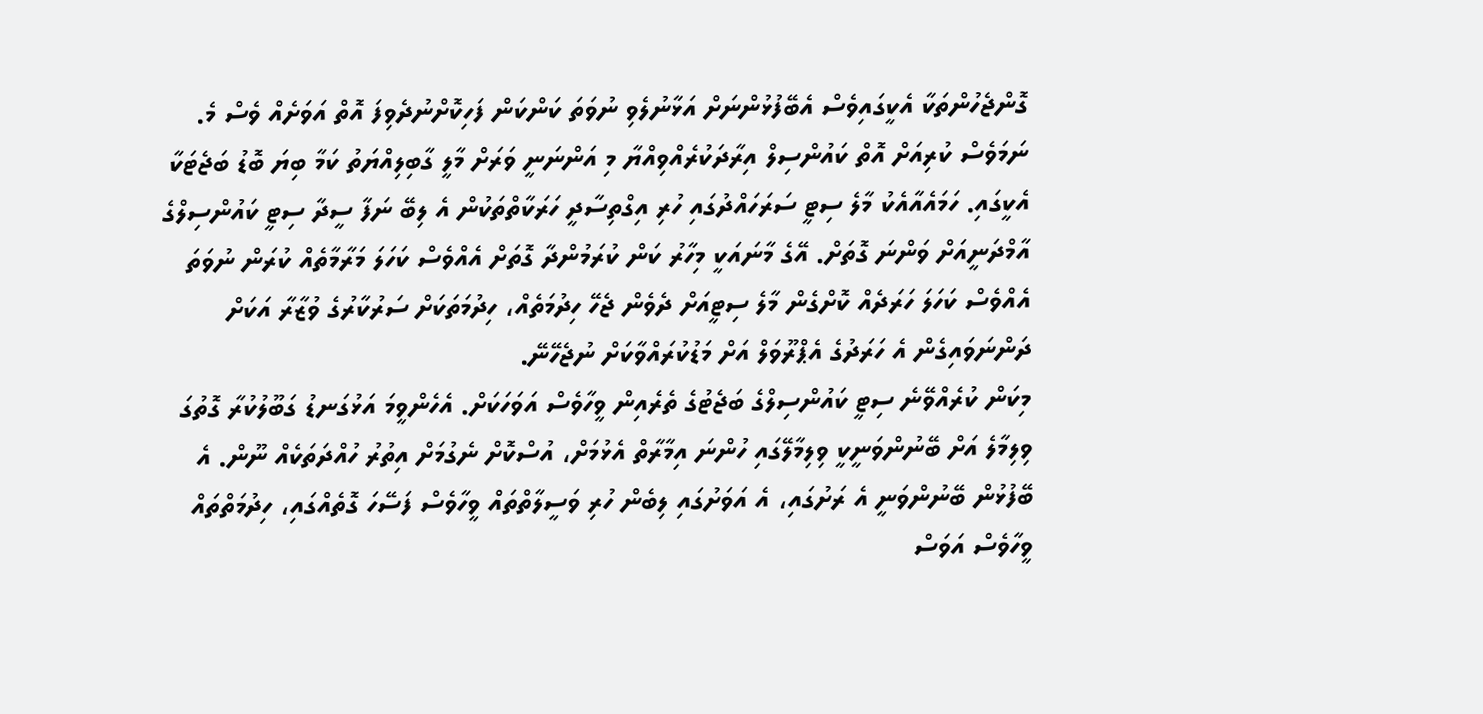ގޮންޖެހުންތަކާ އެކީގައިވެސް އެބޭފުޅުންނަށް އަޅާނުލެވި ނުވަތަ ކަންކަން ފަހިކޮށްނުދެވިފަ އޮތް އަވަށެއް ވެސް މެ. ނަމަވެސް ކުރިއަށް އޮތް ކައުންސިލް އިރާދަކުރެއްވިއްޔާ މި އަންނަނީ ވަރަށް މާލީ ގާބިލިއްޔަތު ކަމާ ބިޔަ ބޮޑު ބަޖެޓަކާ އެކީގައި. ހަމައެއާއެކު މާލެ ސިޓީ ސަރަހައްދުގައި ހުރި އިގްތިސާދީ ހަރަކާތްތަކުން އެ ލިބޭ ނަފާ ސީދާ ސިޓީ ކައުންސިލްގެ އާމްދަނީއަށް ވަންނަ ގޮތަށް. އޭގެ މާނައަކީ މިހާރު ކަން ކުރަމުންދާ ގޮތަށް އެއްވެސް ކަހަލަ މަރާމާތެއް ކުރަން ނުވަތަ އެއްވެސް ކަހަލަ ހަރަދެއް ކޮށްގެން މާލެ ސިޓީއަށް ދެވެން ޖެހޭ ހިދުމަތެއް، ހިދުމަތަކަށް ސަރުކާރުގެ ވުޒާރާ އަކަށް ދަންނަވައިގެން އެ ހަރަދުގެ އެޕްރޫވަލް އަށް މަޑުކުރައްވާކަށް ނުޖެހޭނޭ.
މިކަން ކުރެއްވޭނެ ސިޓީ ކައުންސިލްގެ ބަޖެޓުގެ ތެރެއިން ވީހާވެސް އަވަހަކަށް. އެހެންވީމަ އަޅުގަނޑު ގަބޫލުކުރާ ގޮތުގަ ވިލިމާލެ އަށް ބޭނުންވަނީކީ ވިލިމާލޭގައި ހުންނަ އިމާރާތް އެޅުމަށް، އުސްކޮށް ނެގުމަށް އިތުރު ހުއްދަތަކެއް ނޫން. އެ ބޭފުޅުން ބޭނުންވަނީ އެ ރަށުގައި، އެ އަވަށުގައި ލިބެން ހުރި ވަސީލާތްތައް ވީހާވެސް ފަސޭހަ ގޮތެއްގައި، ހިދުމަތްތައް ވީހާވެސް އަވަސް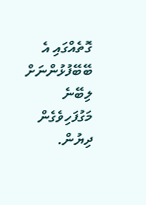ގޮތެއްގައި އެ ބޭބޭފުޅުންނަށް ލިބޭނެ މަގުފަހިވެގެން ދިޔުން.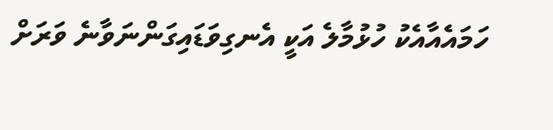ހަމައެއާއެކު ހުޅުމާލެ އަކީ އެނގިވަޑައިގަންނަވާނެ ވަރަށް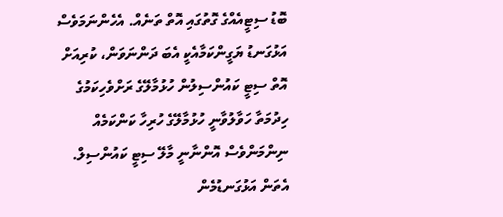ބޮޑު ސިޓީއެއްގެ ގޮތުގައި އޮތް ތަނެއް. އެހެންނަމަވެސް އަޅުގަނޑު ޔަގީންކަމާއެކީ އެބަ ދަންނަވަން، ކުރިއަށް އޮތް ސިޓީ ކައުންސިލުން ހުޅުމާލޭގެ ރަށްވެހިކަމުގެ ހިދުމަތާ ހަވާލުވާނީ ހުޅުމާލޭގެ ހުރިހާ ކަންކަމެއް ނިންމަންވެސް އޮންނާނީ މާލޭ ސިޓީ ކައުންސިލް.
އެތަން އަޅުގަނޑުމެން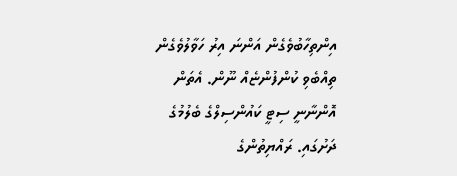އިންތިހާބުވެގެން އަންނަ އިރު ހަވާލުވެގެން ތިއްބެވި ކުންފުންޏެއް ނޫން. އެތަން އޮންނާނީ ސިޓީ ކައުންސިލްގެ ބެލުމުގެ ދަށުގައި. ރައްޔިތުންގެ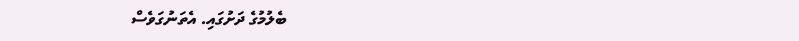ބެލުމުގެ ދަށުގައި. އެތަނުގަވެސް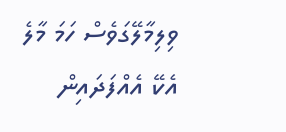ވިލިމާލޭގަވެސް ހަމަ މާލެ އެކޭ އެއްފަދައިން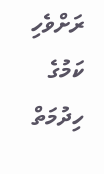ރަށްވެހި ކަމުގެ ހިދުމަތް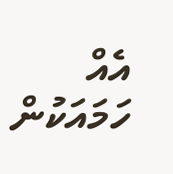އެއް ހަމައަކުން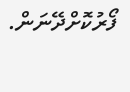ފޯރުކޮށްދޭނަން.